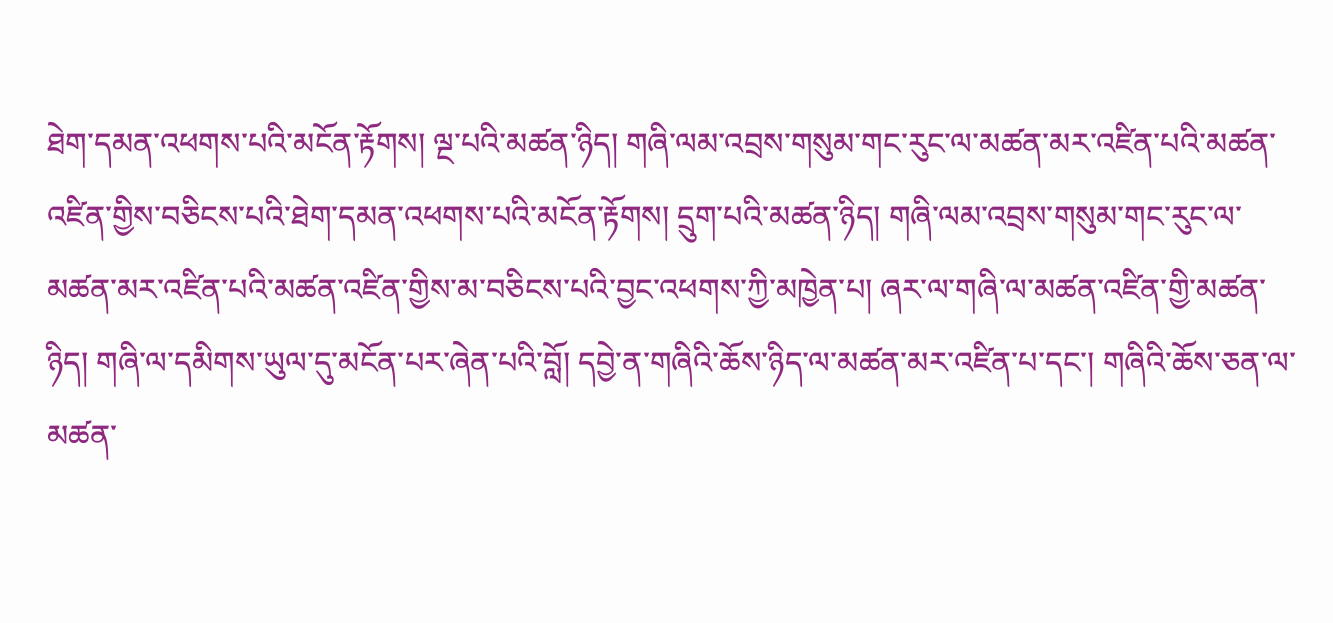ཐེག་དམན་འཕགས་པའི་མངོན་རྟོགས། ལྔ་པའི་མཚན་ཉིད། གཞི་ལམ་འབྲས་གསུམ་གང་རུང་ལ་མཚན་མར་འཛིན་པའི་མཚན་འཛིན་གྱིས་བཅིངས་པའི་ཐེག་དམན་འཕགས་པའི་མངོན་རྟོགས། དྲུག་པའི་མཚན་ཉིད། གཞི་ལམ་འབྲས་གསུམ་གང་རུང་ལ་མཚན་མར་འཛིན་པའི་མཚན་འཛིན་གྱིས་མ་བཅིངས་པའི་བྱང་འཕགས་ཀྱི་མཁྱེན་པ། ཞར་ལ་གཞི་ལ་མཚན་འཛིན་གྱི་མཚན་ཉིད། གཞི་ལ་དམིགས་ཡུལ་དུ་མངོན་པར་ཞེན་པའི་བློ། དབྱེ་ན་གཞིའི་ཆོས་ཉིད་ལ་མཚན་མར་འཛིན་པ་དང་། གཞིའི་ཆོས་ཅན་ལ་མཚན་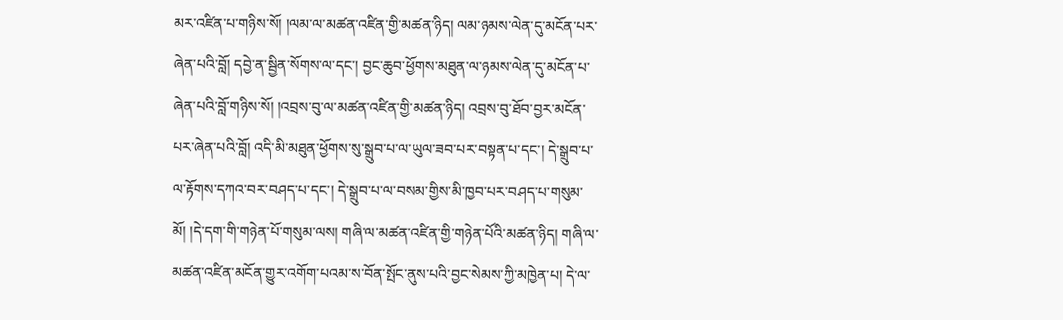མར་འཛིན་པ་གཉིས་སོ། །ལམ་ལ་མཚན་འཛིན་གྱི་མཚན་ཉིད། ལམ་ཉམས་ལེན་དུ་མངོན་པར་ཞེན་པའི་བློ། དབྱེ་ན་སྦྱིན་སོགས་ལ་དང་། བྱང་ཆུབ་ཕྱོགས་མཐུན་ལ་ཉམས་ལེན་དུ་མངོན་པ་ཞེན་པའི་བློ་གཉིས་སོ། །འབྲས་བུ་ལ་མཚན་འཛིན་གྱི་མཚན་ཉིད། འབྲས་བུ་ཐོབ་བྱར་མངོན་པར་ཞེན་པའི་བློ། འདི་མི་མཐུན་ཕྱོགས་སུ་སྒྲུབ་པ་ལ་ཡུལ་ཟབ་པར་བསྟན་པ་དང་། དེ་སྒྲུབ་པ་ལ་རྟོགས་དཀའ་བར་བཤད་པ་དང་། དེ་སྒྲུབ་པ་ལ་བསམ་གྱིས་མི་ཁྱབ་པར་བཤད་པ་གསུམ་མོ། །དེ་དག་གི་གཉེན་པོ་གསུམ་ལས། གཞི་ལ་མཚན་འཛིན་གྱི་གཉེན་པོའི་མཚན་ཉིད། གཞི་ལ་མཚན་འཛིན་མངོན་གྱུར་འགོག་པའམ་ས་བོན་སྤོང་ནུས་པའི་བྱང་སེམས་ཀྱི་མཁྱེན་པ། དེ་ལ་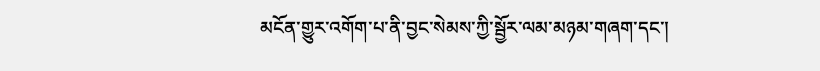མངོན་གྱུར་འགོག་པ་ནི་བྱང་སེམས་ཀྱི་སྦྱོར་ལམ་མཉམ་གཞག་དང་།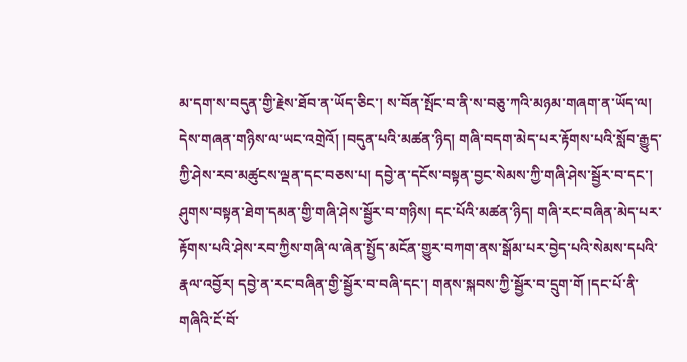མ་དག་ས་བདུན་གྱི་རྗེས་ཐོབ་ན་ཡོད་ཅིང་། ས་བོན་སྤོང་བ་ནི་ས་བཅུ་ཀའི་མཉམ་གཞག་ན་ཡོད་ལ། དེས་གཞན་གཉིས་ལ་ཡང་འགྲེའོ། །བདུན་པའི་མཚན་ཉིད། གཞི་བདག་མེད་པར་རྟོགས་པའི་སློབ་རྒྱུད་ཀྱི་ཤེས་རབ་མཚུངས་ལྡན་དང་བཅས་པ། དབྱེ་ན་དངོས་བསྟན་བྱང་སེམས་ཀྱི་གཞི་ཤེས་སྦྱོར་བ་དང་། ཤུགས་བསྟན་ཐེག་དམན་གྱི་གཞི་ཤེས་སྦྱོར་བ་གཉིས། དང་པོའི་མཚན་ཉིད། གཞི་རང་བཞིན་མེད་པར་རྟོགས་པའི་ཤེས་རབ་ཀྱིས་གཞི་ལ་ཞེན་སྤྱོད་མངོན་གྱུར་བཀག་ནས་སྒོམ་པར་བྱེད་པའི་སེམས་དཔའི་རྣལ་འབྱོར། དབྱེ་ན་རང་བཞིན་གྱི་སྦྱོར་བ་བཞི་དང་། གནས་སྐབས་ཀྱི་སྦྱོར་བ་དྲུག་གོ །དང་པོ་ནི་གཞིའི་ངོ་བོ་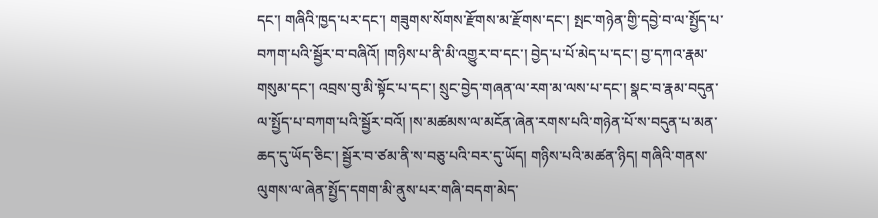དང་། གཞིའི་ཁྱད་པར་དང་། གཟུགས་སོགས་རྫོགས་མ་རྫོགས་དང་། སྤང་གཉེན་གྱི་དབྱེ་བ་ལ་སྤྱོད་པ་བཀག་པའི་སྦྱོར་བ་བཞིའོ། །གཉིས་པ་ནི་མི་འགྱུར་བ་དང་། བྱེད་པ་པོ་མེད་པ་དང་། བྱ་དཀའ་རྣམ་གསུམ་དང་། འབྲས་བུ་མི་སྟོང་པ་དང་། སྲུང་བྱེད་གཞན་ལ་རག་མ་ལས་པ་དང་། སྣང་བ་རྣམ་བདུན་ལ་སྤྱོད་པ་བཀག་པའི་སྦྱོར་བའོ། །ས་མཚམས་ལ་མངོན་ཞེན་རགས་པའི་གཉེན་པོ་ས་བདུན་པ་མན་ཆད་དུ་ཡོད་ཅིང་། སྦྱོར་བ་ཙམ་ནི་ས་བཅུ་པའི་བར་དུ་ཡོད། གཉིས་པའི་མཚན་ཉིད། གཞིའི་གནས་ལུགས་ལ་ཞེན་སྤྱོད་དགག་མི་ནུས་པར་གཞི་བདག་མེད་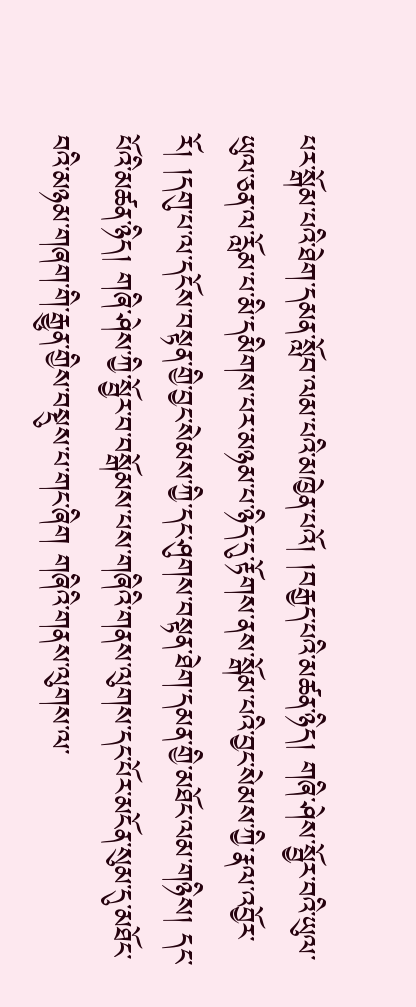པར་སྒོམ་པའི་ཐེག་དམན་སློབ་ལམ་པའི་མཁྱེན་པའོ། །བརྒྱད་པའི་མཚན་ཉིད། གཞི་ཤེས་སྦྱོར་བའི་ཡུལ་ཡུལ་ཅན་ལ་རློམ་པ་མི་དམིགས་པར་མཉམ་པ་ཉིད་དུ་རྟོགས་ནས་སྒོམ་པའི་བྱང་སེམས་ཀྱི་རྣལ་འབྱོར་རོ། །དགུ་པ་ལ་དངོས་བསྟན་གྱི་བྱང་སེམས་ཀྱི་དང་ཤུགས་བསྟན་ཐེག་དམན་གྱི་མཐོང་ལམ་གཉིས། དང་པོའི་མཚན་ཉིད། གཞི་ཤེས་ཀྱི་སྦྱོར་བ་བསྒོམས་པས་གཞིའི་གནས་ལུགས་དང་པོར་མངོན་སུམ་དུ་མཐོང་བའི་མཉམ་གཞག་གི་རྒྱུན་གྱིས་བསྡུས་པ་གང་ཞིག གཞིའི་གནས་ལུགས་ལ་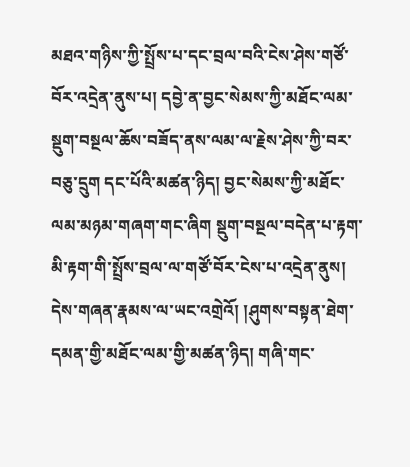མཐའ་གཉིས་ཀྱི་སྤྲོས་པ་དང་བྲལ་བའི་ངེས་ཤེས་གཙོ་བོར་འདྲེན་ནུས་པ། དབྱེ་ན་བྱང་སེམས་ཀྱི་མཐོང་ལམ་སྡུག་བསྔལ་ཆོས་བཟོད་ནས་ལམ་ལ་རྗེས་ཤེས་ཀྱི་བར་བཅུ་དྲུག དང་པོའི་མཚན་ཉིད། བྱང་སེམས་ཀྱི་མཐོང་ལམ་མཉམ་གཞག་གང་ཞིག སྡུག་བསྔལ་བདེན་པ་རྟག་མི་རྟག་གི་སྤྲོས་བྲལ་ལ་གཙོ་བོར་ངེས་པ་འདྲེན་ནུས། དེས་གཞན་རྣམས་ལ་ཡང་འགྲེའོ། །ཤུགས་བསྟན་ཐེག་དམན་གྱི་མཐོང་ལམ་གྱི་མཚན་ཉིད། གཞི་གང་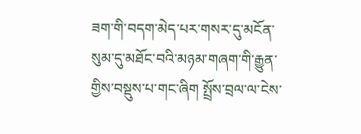ཟག་གི་བདག་མེད་པར་གསར་དུ་མངོན་སུམ་དུ་མཐོང་བའི་མཉམ་གཞག་གི་རྒྱུན་གྱིས་བསྡུས་པ་གང་ཞིག སྤྲོས་བྲལ་ལ་ངེས་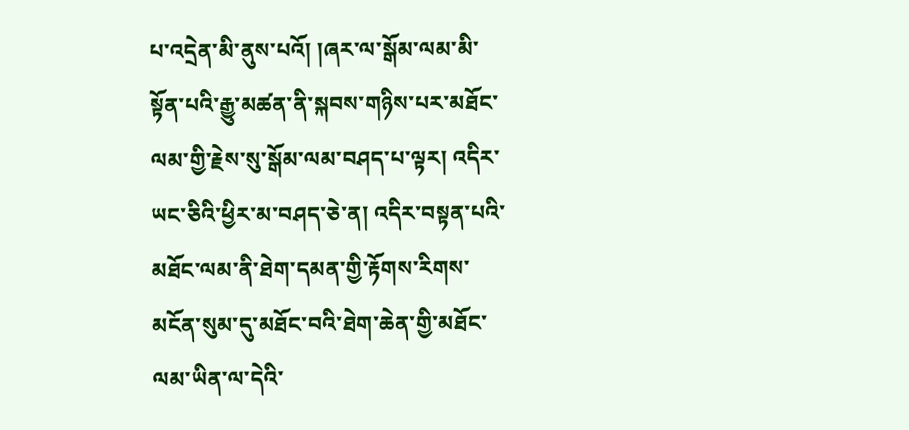པ་འདྲེན་མི་ནུས་པའོ། །ཞར་ལ་སྒོམ་ལམ་མི་སྟོན་པའི་རྒྱུ་མཚན་ནི་སྐབས་གཉིས་པར་མཐོང་ལམ་གྱི་རྗེས་སུ་སྒོམ་ལམ་བཤད་པ་ལྟར། འདིར་ཡང་ཅིའི་ཕྱིར་མ་བཤད་ཅེ་ན། འདིར་བསྟན་པའི་མཐོང་ལམ་ནི་ཐེག་དམན་གྱི་རྟོགས་རིགས་མངོན་སུམ་དུ་མཐོང་བའི་ཐེག་ཆེན་གྱི་མཐོང་ལམ་ཡིན་ལ་དེའི་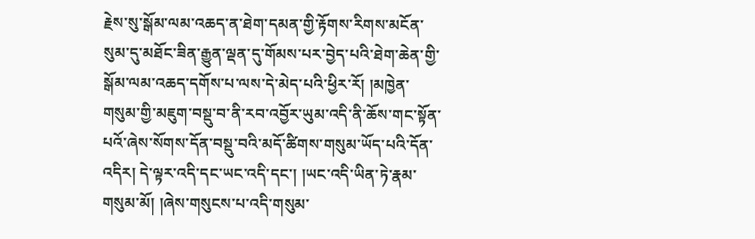རྗེས་སུ་སྒོམ་ལམ་འཆད་ན་ཐེག་དམན་གྱི་རྟོགས་རིགས་མངོན་སུམ་དུ་མཐོང་ཟིན་རྒྱུན་ལྡན་དུ་གོམས་པར་བྱེད་པའི་ཐེག་ཆེན་གྱི་སྒོམ་ལམ་འཆད་དགོས་པ་ལས་དེ་མེད་པའི་ཕྱིར་རོ། །མཁྱེན་གསུམ་གྱི་མཇུག་བསྡུ་བ་ནི་རབ་འབྱོར་ཡུམ་འདི་ནི་ཆོས་གང་སྟོན་པའོ་ཞེས་སོགས་དོན་བསྡུ་བའི་མདོ་ཚིགས་གསུམ་ཡོད་པའི་དོན་འདིར། དེ་ལྟར་འདི་དང་ཡང་འདི་དང་། །ཡང་འདི་ཡིན་ཏེ་རྣམ་གསུམ་མོ། །ཞེས་གསུངས་པ་འདི་གསུམ་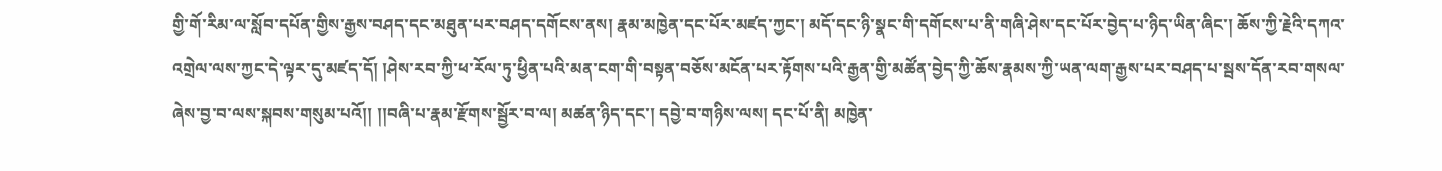གྱི་གོ་རིམ་ལ་སློབ་དཔོན་གྱིས་རྒྱས་བཤད་དང་མཐུན་པར་བཤད་དགོངས་ནས། རྣམ་མཁྱེན་དང་པོར་མཛད་ཀྱང་། མདོ་དང་ཉི་སྣང་གི་དགོངས་པ་ནི་གཞི་ཤེས་དང་པོར་བྱེད་པ་ཉིད་ཡིན་ཞིང་། ཆོས་ཀྱི་རྗེའི་དཀའ་འགྲེལ་ལས་ཀྱང་དེ་ལྟར་དུ་མཛད་དོ། །ཤེས་རབ་ཀྱི་ཕ་རོལ་ཏུ་ཕྱིན་པའི་མན་ངག་གི་བསྟན་བཅོས་མངོན་པར་རྟོགས་པའི་རྒྱན་གྱི་མཚོན་བྱེད་ཀྱི་ཆོས་རྣམས་ཀྱི་ཡན་ལག་རྒྱས་པར་བཤད་པ་སྦས་དོན་རབ་གསལ་ཞེས་བྱ་བ་ལས་སྐབས་གསུམ་པའོ།། །།བཞི་པ་རྣམ་རྫོགས་སྦྱོར་བ་ལ། མཚན་ཉིད་དང་། དབྱེ་བ་གཉིས་ལས། དང་པོ་ནི། མཁྱེན་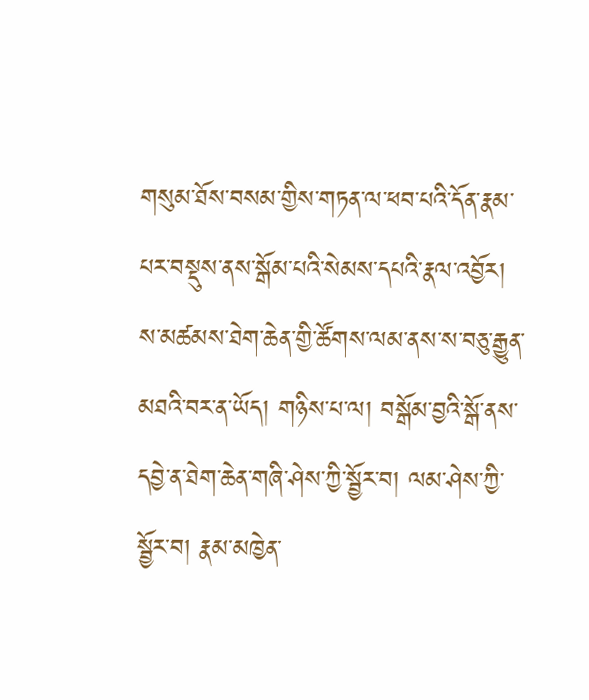གསུམ་ཐོས་བསམ་གྱིས་གཏན་ལ་ཕབ་པའི་དོན་རྣམ་པར་བསྡུས་ནས་སྒོམ་པའི་སེམས་དཔའི་རྣལ་འབྱོར། ས་མཚམས་ཐེག་ཆེན་གྱི་ཚོགས་ལམ་ནས་ས་བཅུ་རྒྱུན་མཐའི་བར་ན་ཡོད། གཉིས་པ་ལ། བསྒོམ་བྱའི་སྒོ་ནས་དབྱེ་ན་ཐེག་ཆེན་གཞི་ཤེས་ཀྱི་སྦྱོར་བ། ལམ་ཤེས་ཀྱི་སྦྱོར་བ། རྣམ་མཁྱེན་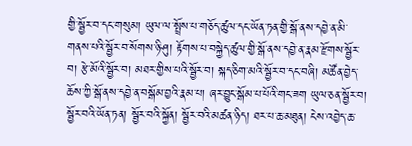གྱི་སྦྱོར་བ་དང་གསུམ། ཡུལ་ལ་སྤྲོས་པ་གཅོད་ཚུལ་དང་ཡོན་ཏན་གྱི་སྒོ་ནས་དབྱེ་ན་མི་གནས་པའི་སྦྱོར་བ་སོགས་ཉི་ཤུ། རྟོགས་པ་བསྐྱེད་ཚུལ་གྱི་སྒོ་ནས་དབྱེ་ན་རྣམ་རྫོགས་སྦྱོར་བ། རྩེ་མོའི་སྦྱོར་བ། མཐར་གྱིས་པའི་སྦྱོར་བ། སྐད་ཅིག་མའི་སྦྱོར་བ་དང་བཞི། མཚོན་བྱེད་ཆོས་ཀྱི་སྒོ་ནས་དབྱེ་ན་བསྒོམ་བྱའི་རྣམ་པ། ཞར་བྱུང་སྒོམ་པ་པོའི་གང་ཟག ཡུལ་ཅན་སྦྱོར་བ། སྦྱོར་བའི་ཡོན་ཏན། སྦྱོར་བའི་སྐྱོན། སྦྱོར་བའི་མཚན་ཉིད། ཐར་པ་ཆ་མཐུན། ངེས་འབྱེད་ཆ་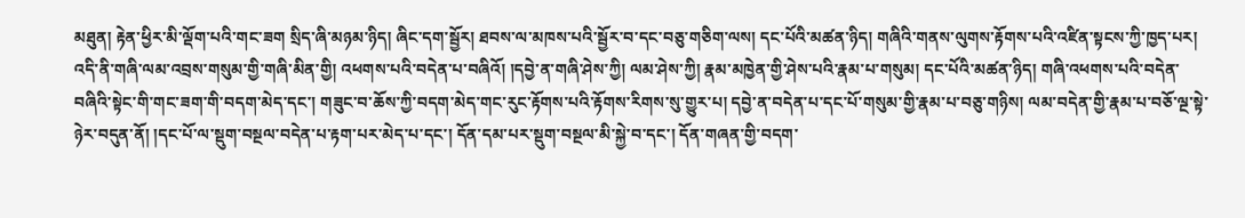མཐུན། རྟེན་ཕྱིར་མི་ལྡོག་པའི་གང་ཟག སྲིད་ཞི་མཉམ་ཉིད། ཞིང་དག་སྦྱོར། ཐབས་ལ་མཁས་པའི་སྦྱོར་བ་དང་བཅུ་གཅིག་ལས། དང་པོའི་མཚན་ཉིད། གཞིའི་གནས་ལུགས་རྟོགས་པའི་འཛིན་སྟངས་ཀྱི་ཁྱད་པར། འདི་ནི་གཞི་ལམ་འབྲས་གསུམ་གྱི་གཞི་མིན་གྱི། འཕགས་པའི་བདེན་པ་བཞིའོ། །དབྱེ་ན་གཞི་ཤེས་ཀྱི། ལམ་ཤེས་ཀྱི། རྣམ་མཁྱེན་གྱི་ཤེས་པའི་རྣམ་པ་གསུམ། དང་པོའི་མཚན་ཉིད། གཞི་འཕགས་པའི་བདེན་བཞིའི་སྟེང་གི་གང་ཟག་གི་བདག་མེད་དང་། གཟུང་བ་ཆོས་ཀྱི་བདག་མེད་གང་རུང་རྟོགས་པའི་རྟོགས་རིགས་སུ་གྱུར་པ། དབྱེ་ན་བདེན་པ་དང་པོ་གསུམ་གྱི་རྣམ་པ་བཅུ་གཉིས། ལམ་བདེན་གྱི་རྣམ་པ་བཅོ་ལྔ་སྟེ་ཉེར་བདུན་ནོ། །དང་པོ་ལ་སྡུག་བསྔལ་བདེན་པ་རྟག་པར་མེད་པ་དང་། དོན་དམ་པར་སྡུག་བསྔལ་མི་སྐྱེ་བ་དང་། དོན་གཞན་གྱི་བདག་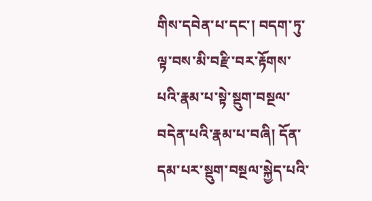གིས་དབེན་པ་དང་། བདག་ཏུ་ལྟ་བས་མི་བརྫི་བར་རྟོགས་པའི་རྣམ་པ་སྟེ་སྡུག་བསྔལ་བདེན་པའི་རྣམ་པ་བཞི། དོན་དམ་པར་སྡུག་བསྔལ་སྐྱེད་པའི་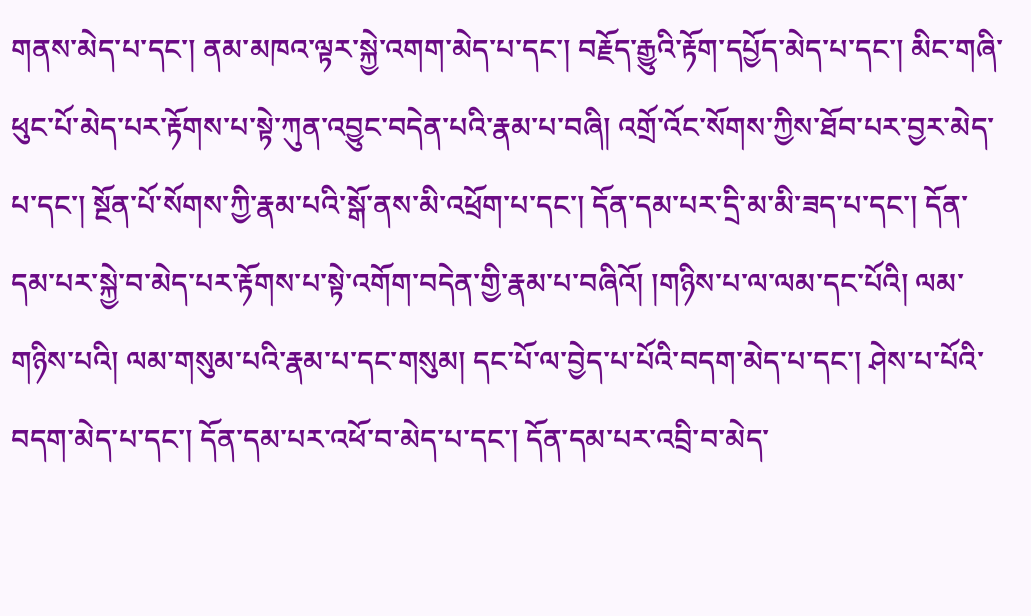གནས་མེད་པ་དང་། ནམ་མཁའ་ལྟར་སྐྱེ་འགག་མེད་པ་དང་། བརྗོད་རྒྱུའི་རྟོག་དཔྱོད་མེད་པ་དང་། མིང་གཞི་ཕུང་པོ་མེད་པར་རྟོགས་པ་སྟེ་ཀུན་འབྱུང་བདེན་པའི་རྣམ་པ་བཞི། འགྲོ་འོང་སོགས་ཀྱིས་ཐོབ་པར་བྱར་མེད་པ་དང་། སྔོན་པོ་སོགས་ཀྱི་རྣམ་པའི་སྒོ་ནས་མི་འཕྲོག་པ་དང་། དོན་དམ་པར་དྲི་མ་མི་ཟད་པ་དང་། དོན་དམ་པར་སྐྱེ་བ་མེད་པར་རྟོགས་པ་སྟེ་འགོག་བདེན་གྱི་རྣམ་པ་བཞིའོ། །གཉིས་པ་ལ་ལམ་དང་པོའི། ལམ་གཉིས་པའི། ལམ་གསུམ་པའི་རྣམ་པ་དང་གསུམ། དང་པོ་ལ་བྱེད་པ་པོའི་བདག་མེད་པ་དང་། ཤེས་པ་པོའི་བདག་མེད་པ་དང་། དོན་དམ་པར་འཕོ་བ་མེད་པ་དང་། དོན་དམ་པར་འབྲི་བ་མེད་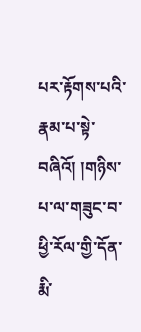པར་རྟོགས་པའི་རྣམ་པ་སྟེ་བཞིའོ། །གཉིས་པ་ལ་གཟུང་བ་ཕྱི་རོལ་གྱི་དོན་རྨི་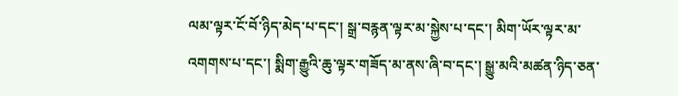ལམ་ལྟར་ངོ་བོ་ཉིད་མེད་པ་དང་། སྒྲ་བརྙན་ལྟར་མ་སྐྱེས་པ་དང་། མིག་ཡོར་ལྟར་མ་འགགས་པ་དང་། སྨིག་རྒྱུའི་ཆུ་ལྟར་གཟོད་མ་ནས་ཞི་བ་དང་། སྒྱུ་མའི་མཚན་ཉིད་ཅན་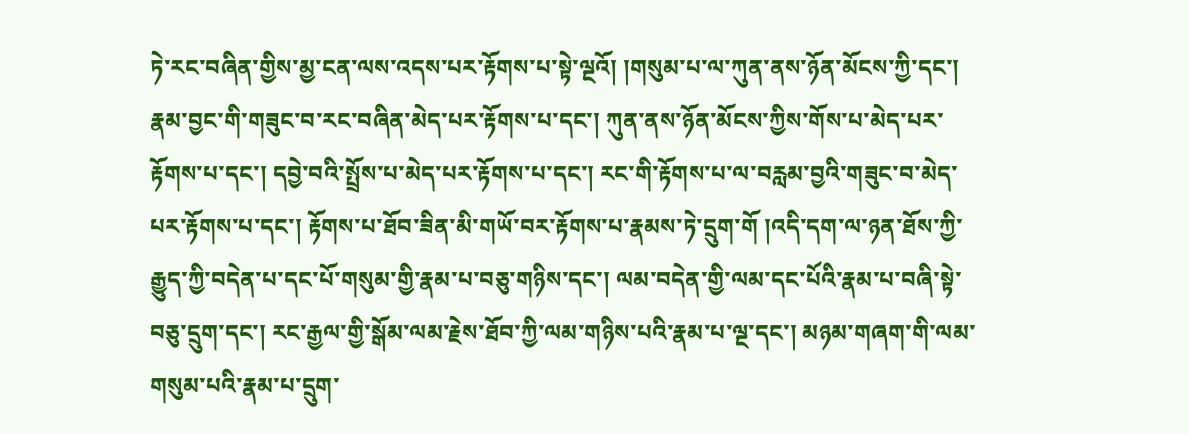ཏེ་རང་བཞིན་གྱིས་མྱ་ངན་ལས་འདས་པར་རྟོགས་པ་སྟེ་ལྔའོ། །གསུམ་པ་ལ་ཀུན་ནས་ཉོན་མོངས་ཀྱི་དང་། རྣམ་བྱང་གི་གཟུང་བ་རང་བཞིན་མེད་པར་རྟོགས་པ་དང་། ཀུན་ནས་ཉོན་མོངས་ཀྱིས་གོས་པ་མེད་པར་རྟོགས་པ་དང་། དབྱེ་བའི་སྤྲོས་པ་མེད་པར་རྟོགས་པ་དང་། རང་གི་རྟོགས་པ་ལ་བརླམ་བྱའི་གཟུང་བ་མེད་པར་རྟོགས་པ་དང་། རྟོགས་པ་ཐོབ་ཟིན་མི་གཡོ་བར་རྟོགས་པ་རྣམས་ཏེ་དྲུག་གོ །འདི་དག་ལ་ཉན་ཐོས་ཀྱི་རྒྱུད་ཀྱི་བདེན་པ་དང་པོ་གསུམ་གྱི་རྣམ་པ་བཅུ་གཉིས་དང་། ལམ་བདེན་གྱི་ལམ་དང་པོའི་རྣམ་པ་བཞི་སྟེ་བཅུ་དྲུག་དང་། རང་རྒྱལ་གྱི་སྒོམ་ལམ་རྗེས་ཐོབ་ཀྱི་ལམ་གཉིས་པའི་རྣམ་པ་ལྔ་དང་། མཉམ་གཞག་གི་ལམ་གསུམ་པའི་རྣམ་པ་དྲུག་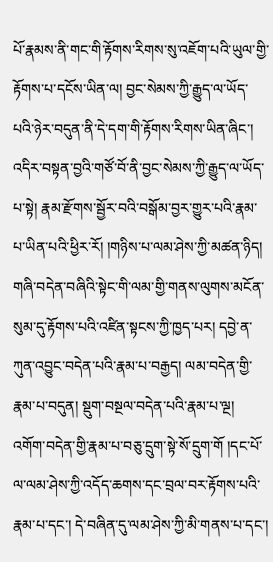པོ་རྣམས་ནི་གང་གི་རྟོགས་རིགས་སུ་འཇོག་པའི་ཡུལ་གྱི་རྟོགས་པ་དངོས་ཡིན་ལ། བྱང་སེམས་ཀྱི་རྒྱུད་ལ་ཡོད་པའི་ཉེར་བདུན་ནི་དེ་དག་གི་རྟོགས་རིགས་ཡིན་ཞིང་། འདིར་བསྟན་བྱའི་གཙོ་བོ་ནི་བྱང་སེམས་ཀྱི་རྒྱུད་ལ་ཡོད་པ་སྟེ། རྣམ་རྫོགས་སྦྱོར་བའི་བསྒོམ་བྱར་གྱུར་པའི་རྣམ་པ་ཡིན་པའི་ཕྱིར་རོ། །གཉིས་པ་ལམ་ཤེས་ཀྱི་མཚན་ཉིད། གཞི་བདེན་བཞིའི་སྟེང་གི་ལམ་གྱི་གནས་ལུགས་མངོན་སུམ་དུ་རྟོགས་པའི་འཛིན་སྟངས་ཀྱི་ཁྱད་པར། དབྱེ་ན་ཀུན་འབྱུང་བདེན་པའི་རྣམ་པ་བརྒྱད། ལམ་བདེན་གྱི་རྣམ་པ་བདུན། སྡུག་བསྔལ་བདེན་པའི་རྣམ་པ་ལྔ། འགོག་བདེན་གྱི་རྣམ་པ་བཅུ་དྲུག་སྟེ་སོ་དྲུག་གོ །དང་པོ་ལ་ལམ་ཤེས་ཀྱི་འདོད་ཆགས་དང་བྲལ་བར་རྟོགས་པའི་རྣམ་པ་དང་། དེ་བཞིན་དུ་ལམ་ཤེས་ཀྱི་མི་གནས་པ་དང་།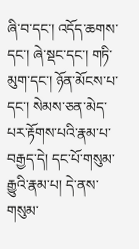ཞི་བ་དང་། འདོད་ཆགས་དང་། ཞེ་སྡང་དང་། གཏི་མུག་དང་། ཉོན་མོངས་པ་དང་། སེམས་ཅན་མེད་པར་རྟོགས་པའི་རྣམ་པ་བརྒྱད་དེ། དང་པོ་གསུམ་རྒྱུའི་རྣམ་པ། དེ་ནས་གསུམ་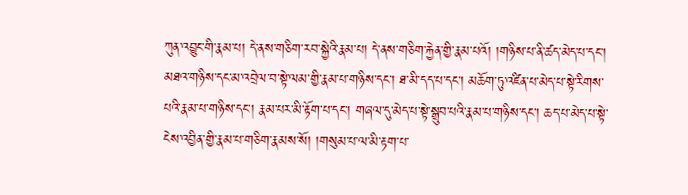ཀུན་འབྱུང་གི་རྣམ་པ། དེ་ནས་གཅིག་རབ་སྐྱེའི་རྣམ་པ། དེ་ནས་གཅིག་རྐྱེན་གྱི་རྣམ་པའོ། །གཉིས་པ་ནི་ཚད་མེད་པ་དང་། མཐའ་གཉིས་དང་མ་འབྲེལ་བ་སྟེ་ལམ་གྱི་རྣམ་པ་གཉིས་དང་། ཐ་མི་དད་པ་དང་། མཆོག་ཏུ་འཛིན་པ་མེད་པ་སྟེ་རིགས་པའི་རྣམ་པ་གཉིས་དང་། རྣམ་པར་མི་རྟོག་པ་དང་། གཞལ་དུ་མེད་པ་སྟེ་སྒྲུབ་པའི་རྣམ་པ་གཉིས་དང་། ཆད་པ་མེད་པ་སྟེ་ངེས་འབྱིན་གྱི་རྣམ་པ་གཅིག་རྣམས་སོ། །གསུམ་པ་ལ་མི་རྟག་པ་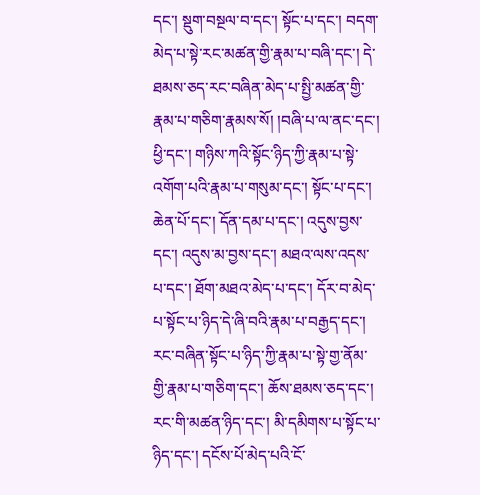དང་། སྡུག་བསྔལ་བ་དང་། སྟོང་པ་དང་། བདག་མེད་པ་སྟེ་རང་མཚན་གྱི་རྣམ་པ་བཞི་དང་། དེ་ཐམས་ཅད་རང་བཞིན་མེད་པ་སྤྱི་མཚན་གྱི་རྣམ་པ་གཅིག་རྣམས་སོ། །བཞི་པ་ལ་ནང་དང་། ཕྱི་དང་། གཉིས་ཀའི་སྟོང་ཉིད་ཀྱི་རྣམ་པ་སྟེ་འགོག་པའི་རྣམ་པ་གསུམ་དང་། སྟོང་པ་དང་། ཆེན་པོ་དང་། དོན་དམ་པ་དང་། འདུས་བྱས་དང་། འདུས་མ་བྱས་དང་། མཐའ་ལས་འདས་པ་དང་། ཐོག་མཐའ་མེད་པ་དང་། དོར་བ་མེད་པ་སྟོང་པ་ཉིད་དེ་ཞི་བའི་རྣམ་པ་བརྒྱད་དང་། རང་བཞིན་སྟོང་པ་ཉིད་ཀྱི་རྣམ་པ་སྟེ་གྱ་ནོམ་གྱི་རྣམ་པ་གཅིག་དང་། ཆོས་ཐམས་ཅད་དང་། རང་གི་མཚན་ཉིད་དང་། མི་དམིགས་པ་སྟོང་པ་ཉིད་དང་། དངོས་པོ་མེད་པའི་ངོ་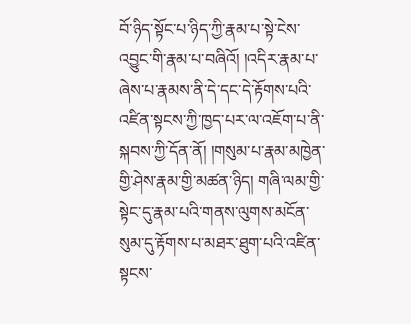བོ་ཉིད་སྟོང་པ་ཉིད་ཀྱི་རྣམ་པ་སྟེ་ངེས་འབྱུང་གི་རྣམ་པ་བཞིའོ། །འདིར་རྣམ་པ་ཞེས་པ་རྣམས་ནི་དེ་དང་དེ་རྟོགས་པའི་འཛིན་སྟངས་ཀྱི་ཁྱད་པར་ལ་འཇོག་པ་ནི་སྐབས་ཀྱི་དོན་ནོ། །གསུམ་པ་རྣམ་མཁྱེན་གྱི་ཤེས་རྣམ་གྱི་མཚན་ཉིད། གཞི་ལམ་གྱི་སྟེང་དུ་རྣམ་པའི་གནས་ལུགས་མངོན་སུམ་དུ་རྟོགས་པ་མཐར་ཐུག་པའི་འཛིན་སྟངས་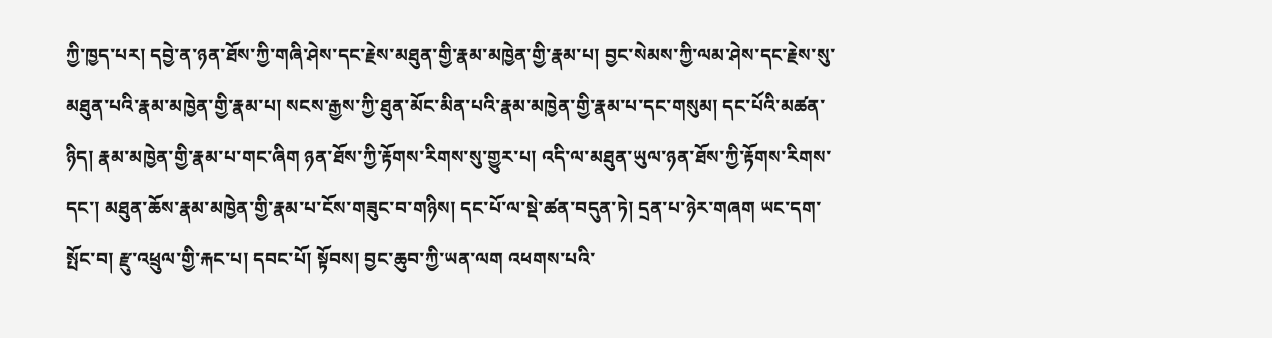ཀྱི་ཁྱད་པར། དབྱེ་ན་ཉན་ཐོས་ཀྱི་གཞི་ཤེས་དང་རྗེས་མཐུན་གྱི་རྣམ་མཁྱེན་གྱི་རྣམ་པ། བྱང་སེམས་ཀྱི་ལམ་ཤེས་དང་རྗེས་སུ་མཐུན་པའི་རྣམ་མཁྱེན་གྱི་རྣམ་པ། སངས་རྒྱས་ཀྱི་ཐུན་མོང་མིན་པའི་རྣམ་མཁྱེན་གྱི་རྣམ་པ་དང་གསུམ། དང་པོའི་མཚན་ཉིད། རྣམ་མཁྱེན་གྱི་རྣམ་པ་གང་ཞིག ཉན་ཐོས་ཀྱི་རྟོགས་རིགས་སུ་གྱུར་པ། འདི་ལ་མཐུན་ཡུལ་ཉན་ཐོས་ཀྱི་རྟོགས་རིགས་དང་། མཐུན་ཆོས་རྣམ་མཁྱེན་གྱི་རྣམ་པ་ངོས་གཟུང་བ་གཉིས། དང་པོ་ལ་སྡེ་ཚན་བདུན་ཏེ། དྲན་པ་ཉེར་གཞག ཡང་དག་སྤོང་བ། རྫུ་འཕྲུལ་གྱི་རྐང་པ། དབང་པོ། སྟོབས། བྱང་ཆུབ་ཀྱི་ཡན་ལག འཕགས་པའི་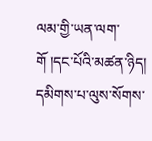ལམ་གྱི་ཡན་ལག་གོ །དང་པོའི་མཚན་ཉིད། དམིགས་པ་ལུས་སོགས་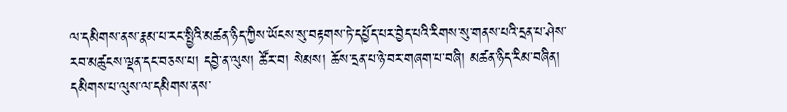ལ་དམིགས་ནས་རྣམ་པ་རང་སྤྱིའི་མཚན་ཉིད་ཀྱིས་ཡོངས་སུ་བརྟགས་ཏེ་དཔྱོད་པར་བྱེད་པའི་རིགས་སུ་གནས་པའི་དྲན་པ་ཤེས་རབ་མཚུངས་ལྡན་དང་བཅས་པ། དབྱེ་ན་ལུས། ཚོར་བ། སེམས། ཆོས་དྲན་པ་ཉེ་བར་གཞག་པ་བཞི། མཚན་ཉིད་རིམ་བཞིན། དམིགས་པ་ལུས་ལ་དམིགས་ནས་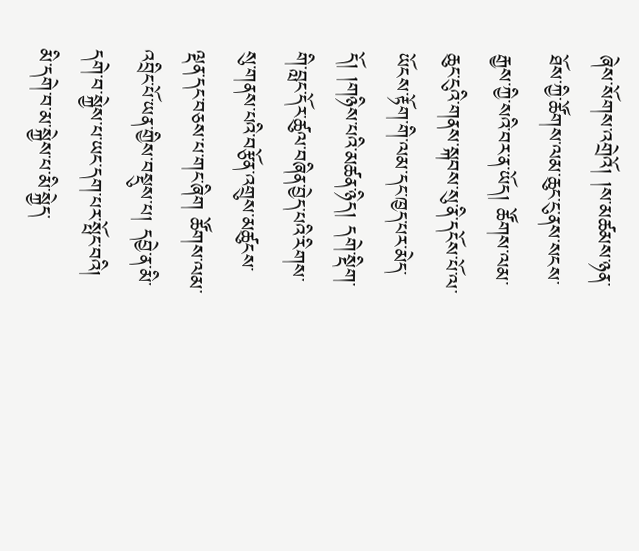ཞེས་སོགས་འགྲེའོ། །ས་མཚམས་ཉན་ཐོས་ཀྱི་ཚོགས་ལམ་ཆུང་ངུ་ནས་སངས་རྒྱས་ཀྱི་སའི་བར་ན་ཡོད། ཚོགས་ལམ་ཆུང་ངུའི་གནས་སྐབས་སུ་ནི་དངོས་པོ་ལ་ཡོངས་རྟོག་གི་ལམ་དང་ཁྱད་པར་མེད་དོ། །གཉིས་པའི་མཚན་ཉིད། དགེ་སྡིག་གི་བླང་དོར་ཚུལ་བཞིན་བྱེད་པའི་རིགས་སུ་གནས་པའི་བརྩོན་འགྲུས་མཚུངས་ལྡན་དང་བཅས་པ་གང་ཞིག ཚོགས་ལམ་འབྲིང་པོ་ཡན་གྱིས་བསྡུས་པ། དབྱེ་ན་མི་དགེ་བ་སྐྱེས་པ་ཡང་དག་པར་སྤོང་བའི། མི་དགེ་བ་མ་སྐྱེས་པ་མི་སྐྱེད་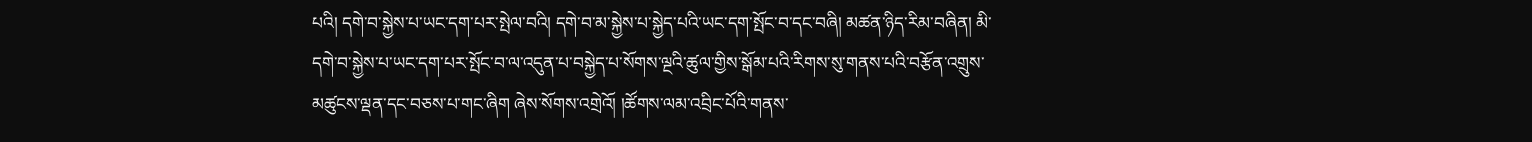པའི། དགེ་བ་སྐྱེས་པ་ཡང་དག་པར་སྤེལ་བའི། དགེ་བ་མ་སྐྱེས་པ་སྐྱེད་པའི་ཡང་དག་སྤོང་བ་དང་བཞི། མཚན་ཉིད་རིམ་བཞིན། མི་དགེ་བ་སྐྱེས་པ་ཡང་དག་པར་སྤོང་བ་ལ་འདུན་པ་བསྐྱེད་པ་སོགས་ལྔའི་ཚུལ་གྱིས་སྒོམ་པའི་རིགས་སུ་གནས་པའི་བརྩོན་འགྲུས་མཚུངས་ལྡན་དང་བཅས་པ་གང་ཞིག ཞེས་སོགས་འགྲེའོ། །ཚོགས་ལམ་འབྲིང་པོའི་གནས་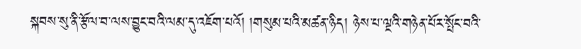སྐབས་སུ་ནི་རྩོལ་བ་ལས་བྱུང་བའི་ལམ་དུ་འཇོག་པའོ། །གསུམ་པའི་མཚན་ཉིད། ཉེས་པ་ལྔའི་གཉེན་པོར་སྤོང་བའི་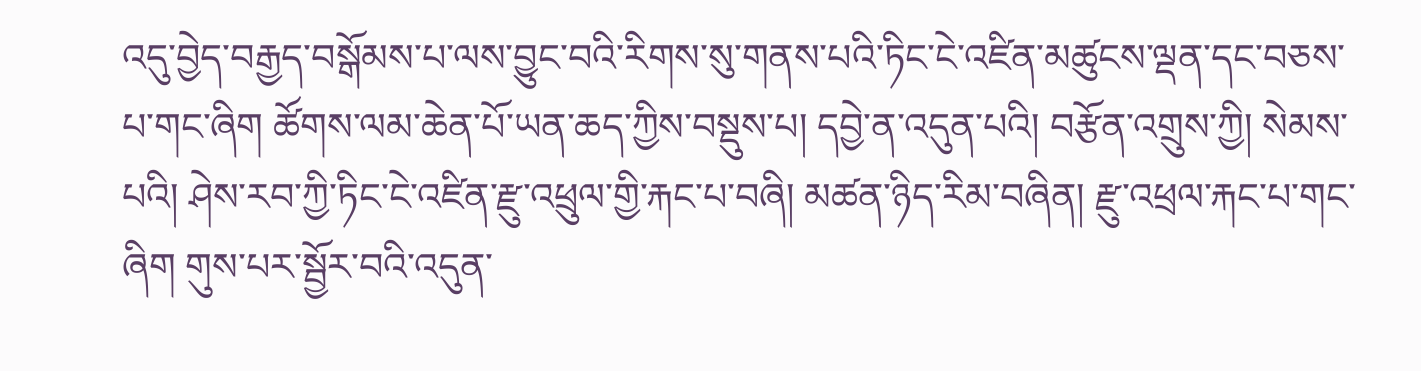འདུ་བྱེད་བརྒྱད་བསྒོམས་པ་ལས་བྱུང་བའི་རིགས་སུ་གནས་པའི་ཏིང་ངེ་འཛིན་མཚུངས་ལྡན་དང་བཅས་པ་གང་ཞིག ཚོགས་ལམ་ཆེན་པོ་ཡན་ཆད་ཀྱིས་བསྡུས་པ། དབྱེ་ན་འདུན་པའི། བརྩོན་འགྲུས་ཀྱི། སེམས་པའི། ཤེས་རབ་ཀྱི་ཏིང་ངེ་འཛིན་རྫུ་འཕྲུལ་གྱི་རྐང་པ་བཞི། མཚན་ཉིད་རིམ་བཞིན། རྫུ་འཕྲལ་རྐང་པ་གང་ཞིག གུས་པར་སྦྱོར་བའི་འདུན་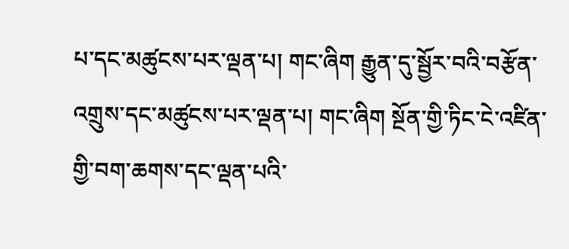པ་དང་མཚུངས་པར་ལྡན་པ། གང་ཞིག རྒྱུན་དུ་སྦྱོར་བའི་བརྩོན་འགྲུས་དང་མཚུངས་པར་ལྡན་པ། གང་ཞིག སྔོན་གྱི་ཏིང་ངེ་འཛིན་གྱི་བག་ཆགས་དང་ལྡན་པའི་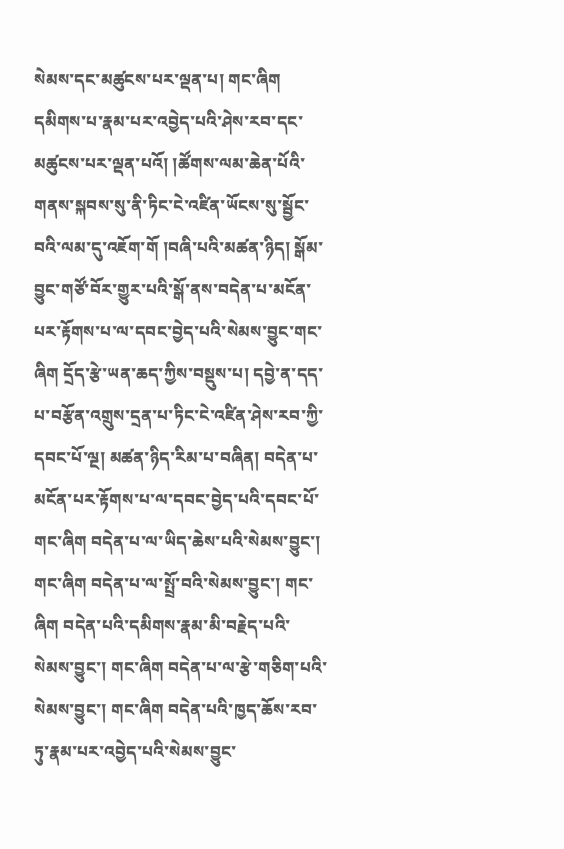སེམས་དང་མཚུངས་པར་ལྡན་པ། གང་ཞིག དམིགས་པ་རྣམ་པར་འབྱེད་པའི་ཤེས་རབ་དང་མཚུངས་པར་ལྡན་པའོ། །ཚོགས་ལམ་ཆེན་པོའི་གནས་སྐབས་སུ་ནི་ཏིང་ངེ་འཛིན་ཡོངས་སུ་སྦྱོང་བའི་ལམ་དུ་འཇོག་གོ །བཞི་པའི་མཚན་ཉིད། སྒོམ་བྱུང་གཙོ་བོར་གྱུར་པའི་སྒོ་ནས་བདེན་པ་མངོན་པར་རྟོགས་པ་ལ་དབང་བྱེད་པའི་སེམས་བྱུང་གང་ཞིག དྲོད་རྩེ་ཡན་ཆད་ཀྱིས་བསྡུས་པ། དབྱེ་ན་དད་པ་བརྩོན་འགྲུས་དྲན་པ་ཏིང་ངེ་འཛིན་ཤེས་རབ་ཀྱི་དབང་པོ་ལྔ། མཚན་ཉིད་རིམ་པ་བཞིན། བདེན་པ་མངོན་པར་རྟོགས་པ་ལ་དབང་བྱེད་པའི་དབང་པོ་གང་ཞིག བདེན་པ་ལ་ཡིད་ཆེས་པའི་སེམས་བྱུང་། གང་ཞིག བདེན་པ་ལ་སྤྲོ་བའི་སེམས་བྱུང་། གང་ཞིག བདེན་པའི་དམིགས་རྣམ་མི་བརྗེད་པའི་སེམས་བྱུང་། གང་ཞིག བདེན་པ་ལ་རྩེ་གཅིག་པའི་སེམས་བྱུང་། གང་ཞིག བདེན་པའི་ཁྱད་ཆོས་རབ་ཏུ་རྣམ་པར་འབྱེད་པའི་སེམས་བྱུང་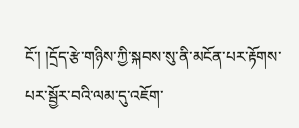ངོ་། །དྲོད་རྩེ་གཉིས་ཀྱི་སྐབས་སུ་ནི་མངོན་པར་རྟོགས་པར་སྦྱོར་བའི་ལམ་དུ་འཇོག་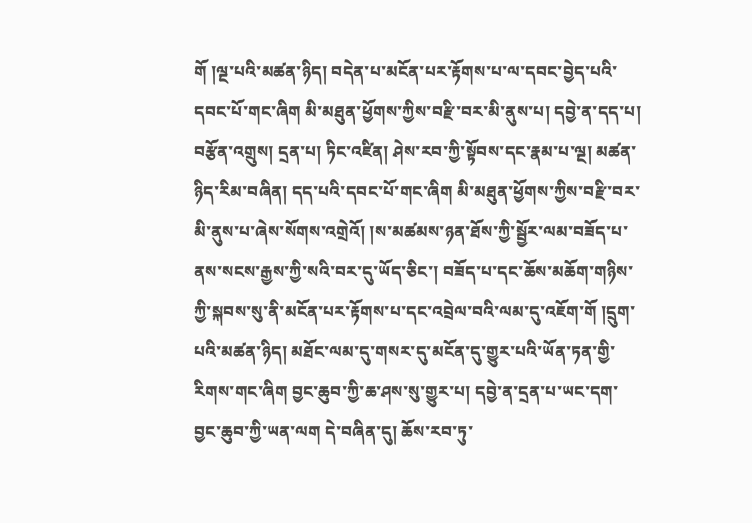གོ །ལྔ་པའི་མཚན་ཉིད། བདེན་པ་མངོན་པར་རྟོགས་པ་ལ་དབང་བྱེད་པའི་དབང་པོ་གང་ཞིག མི་མཐུན་ཕྱོགས་ཀྱིས་བརྫི་བར་མི་ནུས་པ། དབྱེ་ན་དད་པ། བརྩོན་འགྲུས། དྲན་པ། ཏིང་འཛིན། ཤེས་རབ་ཀྱི་སྟོབས་དང་རྣམ་པ་ལྔ། མཚན་ཉིད་རིམ་བཞིན། དད་པའི་དབང་པོ་གང་ཞིག མི་མཐུན་ཕྱོགས་ཀྱིས་བརྫི་བར་མི་ནུས་པ་ཞེས་སོགས་འགྲེའོ། །ས་མཚམས་ཉན་ཐོས་ཀྱི་སྦྱོར་ལམ་བཟོད་པ་ནས་སངས་རྒྱས་ཀྱི་སའི་བར་དུ་ཡོད་ཅིང་། བཟོད་པ་དང་ཆོས་མཆོག་གཉིས་ཀྱི་སྐབས་སུ་ནི་མངོན་པར་རྟོགས་པ་དང་འབྲེལ་བའི་ལམ་དུ་འཇོག་གོ །དྲུག་པའི་མཚན་ཉིད། མཐོང་ལམ་དུ་གསར་དུ་མངོན་དུ་གྱུར་པའི་ཡོན་ཏན་གྱི་རིགས་གང་ཞིག བྱང་ཆུབ་ཀྱི་ཆ་ཤས་སུ་གྱུར་པ། དབྱེ་ན་དྲན་པ་ཡང་དག་བྱང་ཆུབ་ཀྱི་ཡན་ལག དེ་བཞིན་དུ། ཆོས་རབ་ཏུ་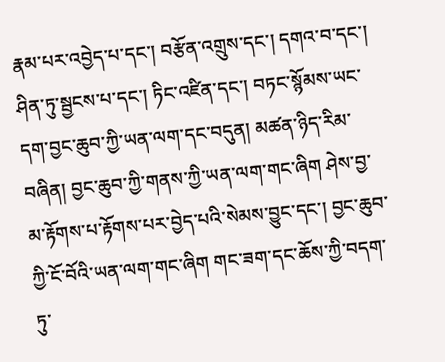རྣམ་པར་འབྱེད་པ་དང་། བརྩོན་འགྲུས་དང་། དགའ་བ་དང་། ཤིན་ཏུ་སྦྱངས་པ་དང་། ཏིང་འཛིན་དང་། བཏང་སྙོམས་ཡང་དག་བྱང་ཆུབ་ཀྱི་ཡན་ལག་དང་བདུན། མཚན་ཉིད་རིམ་བཞིན། བྱང་ཆུབ་ཀྱི་གནས་ཀྱི་ཡན་ལག་གང་ཞིག ཤེས་བྱ་མ་རྟོགས་པ་རྟོགས་པར་བྱེད་པའི་སེམས་བྱུང་དང་། བྱང་ཆུབ་ཀྱི་ངོ་བོའི་ཡན་ལག་གང་ཞིག གང་ཟག་དང་ཆོས་ཀྱི་བདག་ཏུ་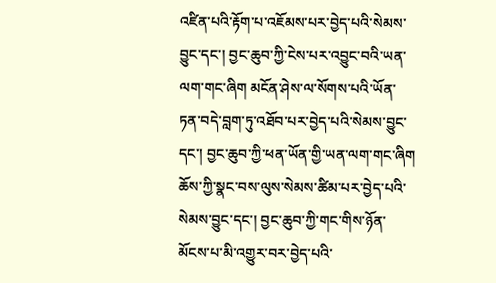འཛིན་པའི་རྟོག་པ་འཇོམས་པར་བྱེད་པའི་སེམས་བྱུང་དང་། བྱང་ཆུབ་ཀྱི་ངེས་པར་འབྱུང་བའི་ཡན་ལག་གང་ཞིག མངོན་ཤེས་ལ་སོགས་པའི་ཡོན་ཏན་བདེ་བླག་ཏུ་འཐོབ་པར་བྱེད་པའི་སེམས་བྱུང་དང་། བྱང་ཆུབ་ཀྱི་ཕན་ཡོན་གྱི་ཡན་ལག་གང་ཞིག ཆོས་ཀྱི་སྣང་བས་ལུས་སེམས་ཚིམ་པར་བྱེད་པའི་སེམས་བྱུང་དང་། བྱང་ཆུབ་ཀྱི་གང་གིས་ཉོན་མོངས་པ་མི་འགྱུར་བར་བྱེད་པའི་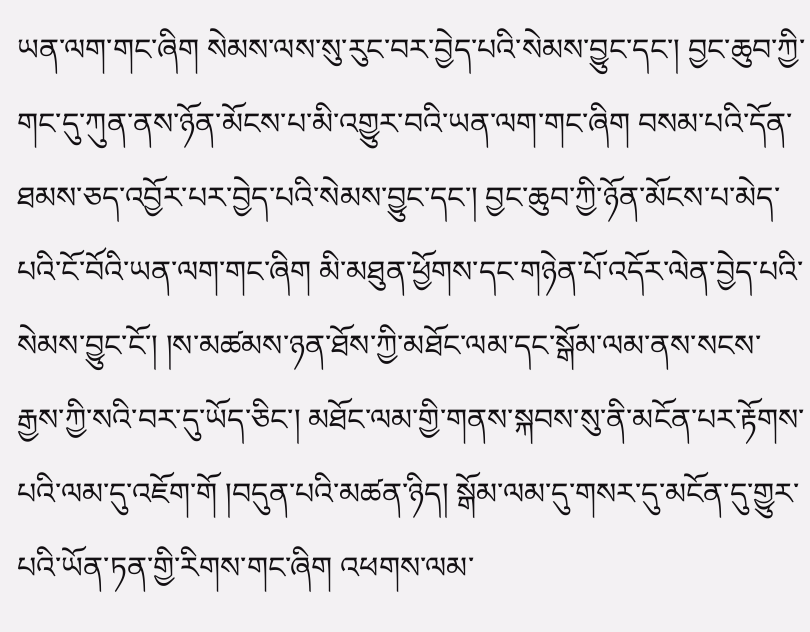ཡན་ལག་གང་ཞིག སེམས་ལས་སུ་རུང་བར་བྱེད་པའི་སེམས་བྱུང་དང་། བྱང་ཆུབ་ཀྱི་གང་དུ་ཀུན་ནས་ཉོན་མོངས་པ་མི་འགྱུར་བའི་ཡན་ལག་གང་ཞིག བསམ་པའི་དོན་ཐམས་ཅད་འབྱོར་པར་བྱེད་པའི་སེམས་བྱུང་དང་། བྱང་ཆུབ་ཀྱི་ཉོན་མོངས་པ་མེད་པའི་ངོ་བོའི་ཡན་ལག་གང་ཞིག མི་མཐུན་ཕྱོགས་དང་གཉེན་པོ་འདོར་ལེན་བྱེད་པའི་སེམས་བྱུང་ངོ་། །ས་མཚམས་ཉན་ཐོས་ཀྱི་མཐོང་ལམ་དང་སྒོམ་ལམ་ནས་སངས་རྒྱས་ཀྱི་སའི་བར་དུ་ཡོད་ཅིང་། མཐོང་ལམ་གྱི་གནས་སྐབས་སུ་ནི་མངོན་པར་རྟོགས་པའི་ལམ་དུ་འཇོག་གོ །བདུན་པའི་མཚན་ཉིད། སྒོམ་ལམ་དུ་གསར་དུ་མངོན་དུ་གྱུར་པའི་ཡོན་ཏན་གྱི་རིགས་གང་ཞིག འཕགས་ལམ་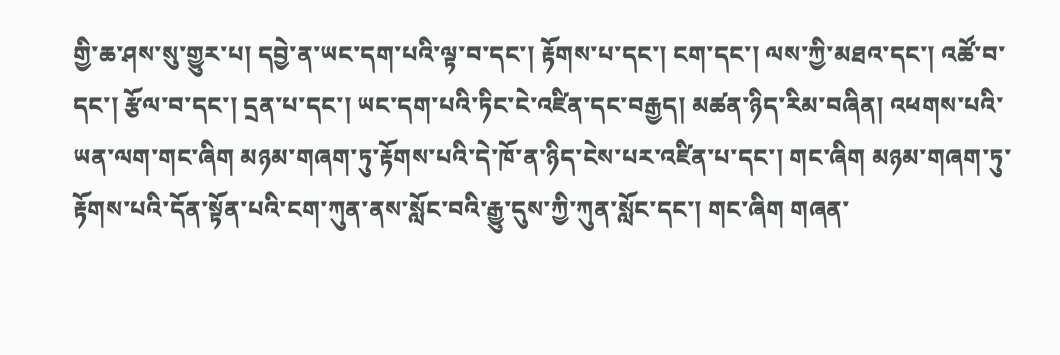གྱི་ཆ་ཤས་སུ་གྱུར་པ། དབྱེ་ན་ཡང་དག་པའི་ལྟ་བ་དང་། རྟོགས་པ་དང་། ངག་དང་། ལས་ཀྱི་མཐའ་དང་། འཚོ་བ་དང་། རྩོལ་བ་དང་། དྲན་པ་དང་། ཡང་དག་པའི་ཏིང་ངེ་འཛིན་དང་བརྒྱད། མཚན་ཉིད་རིམ་བཞིན། འཕགས་པའི་ཡན་ལག་གང་ཞིག མཉམ་གཞག་ཏུ་རྟོགས་པའི་དེ་ཁོ་ན་ཉིད་ངེས་པར་འཛིན་པ་དང་། གང་ཞིག མཉམ་གཞག་ཏུ་རྟོགས་པའི་དོན་སྟོན་པའི་ངག་ཀུན་ནས་སློང་བའི་རྒྱུ་དུས་ཀྱི་ཀུན་སློང་དང་། གང་ཞིག གཞན་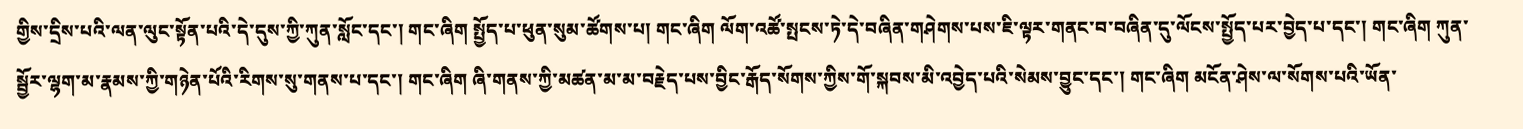གྱིས་དྲིས་པའི་ལན་ལུང་སྟོན་པའི་དེ་དུས་ཀྱི་ཀུན་སློང་དང་། གང་ཞིག སྤྱོད་པ་ཕུན་སུམ་ཚོགས་པ། གང་ཞིག ལོག་འཚོ་སྤངས་ཏེ་དེ་བཞིན་གཤེགས་པས་ཇི་ལྟར་གནང་བ་བཞིན་དུ་ལོངས་སྤྱོད་པར་བྱེད་པ་དང་། གང་ཞིག ཀུན་སྦྱོར་ལྷག་མ་རྣམས་ཀྱི་གཉེན་པོའི་རིགས་སུ་གནས་པ་དང་། གང་ཞིག ཞི་གནས་ཀྱི་མཚན་མ་མ་བརྗེད་པས་བྱིང་རྒོད་སོགས་ཀྱིས་གོ་སྐབས་མི་འབྱེད་པའི་སེམས་བྱུང་དང་། གང་ཞིག མངོན་ཤེས་ལ་སོགས་པའི་ཡོན་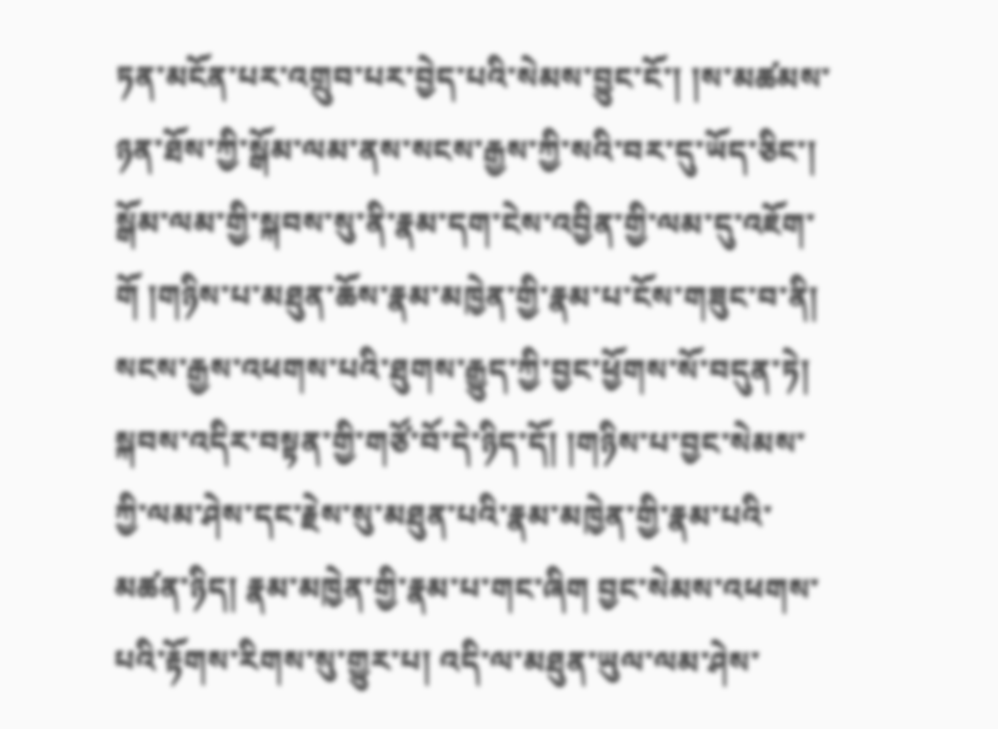ཏན་མངོན་པར་འགྲུབ་པར་བྱེད་པའི་སེམས་བྱུང་ངོ་། །ས་མཚམས་ཉན་ཐོས་ཀྱི་སྒོམ་ལམ་ནས་སངས་རྒྱས་ཀྱི་སའི་བར་དུ་ཡོད་ཅིང་། སྒོམ་ལམ་གྱི་སྐབས་སུ་ནི་རྣམ་དག་ངེས་འབྱིན་གྱི་ལམ་དུ་འཇོག་གོ །གཉིས་པ་མཐུན་ཆོས་རྣམ་མཁྱེན་གྱི་རྣམ་པ་ངོས་གཟུང་བ་ནི། སངས་རྒྱས་འཕགས་པའི་ཐུགས་རྒྱུད་ཀྱི་བྱང་ཕྱོགས་སོ་བདུན་ཏེ། སྐབས་འདིར་བསྟན་གྱི་གཙོ་བོ་དེ་ཉིད་དོ། །གཉིས་པ་བྱང་སེམས་ཀྱི་ལམ་ཤེས་དང་རྗེས་སུ་མཐུན་པའི་རྣམ་མཁྱེན་གྱི་རྣམ་པའི་མཚན་ཉིད། རྣམ་མཁྱེན་གྱི་རྣམ་པ་གང་ཞིག བྱང་སེམས་འཕགས་པའི་རྟོགས་རིགས་སུ་གྱུར་པ། འདི་ལ་མཐུན་ཡུལ་ལམ་ཤེས་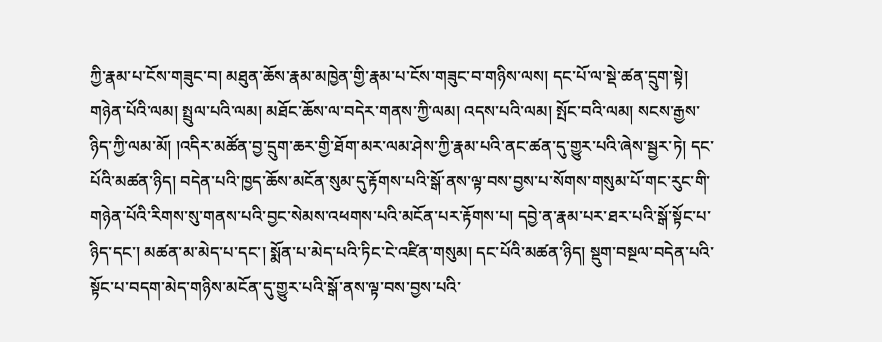ཀྱི་རྣམ་པ་ངོས་གཟུང་བ། མཐུན་ཆོས་རྣམ་མཁྱེན་གྱི་རྣམ་པ་ངོས་གཟུང་བ་གཉིས་ལས། དང་པོ་ལ་སྡེ་ཚན་དྲུག་སྟེ། གཉེན་པོའི་ལམ། སྤྲུལ་པའི་ལམ། མཐོང་ཆོས་ལ་བདེར་གནས་ཀྱི་ལམ། འདས་པའི་ལམ། སྤོང་བའི་ལམ། སངས་རྒྱས་ཉིད་ཀྱི་ལམ་མོ། །འདིར་མཚོན་བྱ་དྲུག་ཆར་གྱི་ཐོག་མར་ལམ་ཤེས་ཀྱི་རྣམ་པའི་ནང་ཚན་དུ་གྱུར་པའི་ཞེས་སྦྱར་ཏེ། དང་པོའི་མཚན་ཉིད། བདེན་པའི་ཁྱད་ཆོས་མངོན་སུམ་དུ་རྟོགས་པའི་སྒོ་ནས་ལྟ་བས་བྱས་པ་སོགས་གསུམ་པོ་གང་རུང་གི་གཉེན་པོའི་རིགས་སུ་གནས་པའི་བྱང་སེམས་འཕགས་པའི་མངོན་པར་རྟོགས་པ། དབྱེ་ན་རྣམ་པར་ཐར་པའི་སྒོ་སྟོང་པ་ཉིད་དང་། མཚན་མ་མེད་པ་དང་། སྨོན་པ་མེད་པའི་ཏིང་ངེ་འཛིན་གསུམ། དང་པོའི་མཚན་ཉིད། སྡུག་བསྔལ་བདེན་པའི་སྟོང་པ་བདག་མེད་གཉིས་མངོན་དུ་གྱུར་པའི་སྒོ་ནས་ལྟ་བས་བྱས་པའི་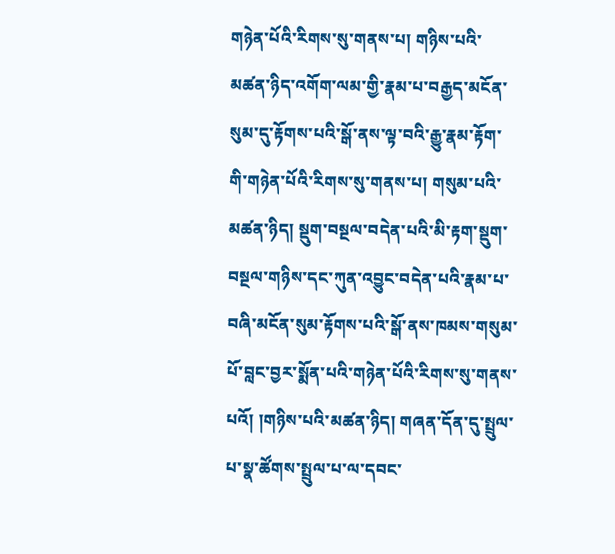གཉེན་པོའི་རིགས་སུ་གནས་པ། གཉིས་པའི་མཚན་ཉིད་འགོག་ལམ་གྱི་རྣམ་པ་བརྒྱད་མངོན་སུམ་དུ་རྟོགས་པའི་སྒོ་ནས་ལྟ་བའི་རྒྱུ་རྣམ་རྟོག་གི་གཉེན་པོའི་རིགས་སུ་གནས་པ། གསུམ་པའི་མཚན་ཉིད། སྡུག་བསྔལ་བདེན་པའི་མི་རྟག་སྡུག་བསྔལ་གཉིས་དང་ཀུན་འབྱུང་བདེན་པའི་རྣམ་པ་བཞི་མངོན་སུམ་རྟོགས་པའི་སྒོ་ནས་ཁམས་གསུམ་པོ་བླང་བྱར་སྨོན་པའི་གཉེན་པོའི་རིགས་སུ་གནས་པའོ། །གཉིས་པའི་མཚན་ཉིད། གཞན་དོན་དུ་སྤྲུལ་པ་སྣ་ཚོགས་སྤྲུལ་པ་ལ་དབང་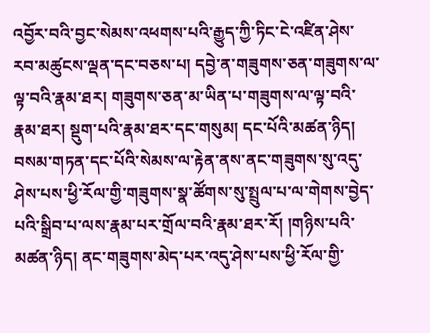འབྱོར་བའི་བྱང་སེམས་འཕགས་པའི་རྒྱུད་ཀྱི་ཏིང་ངེ་འཛིན་ཤེས་རབ་མཚུངས་ལྡན་དང་བཅས་པ། དབྱེ་ན་གཟུགས་ཅན་གཟུགས་ལ་ལྟ་བའི་རྣམ་ཐར། གཟུགས་ཅན་མ་ཡིན་པ་གཟུགས་ལ་ལྟ་བའི་རྣམ་ཐར། སྡུག་པའི་རྣམ་ཐར་དང་གསུམ། དང་པོའི་མཚན་ཉིད། བསམ་གཏན་དང་པོའི་སེམས་ལ་རྟེན་ནས་ནང་གཟུགས་སུ་འདུ་ཤེས་པས་ཕྱི་རོལ་གྱི་གཟུགས་སྣ་ཚོགས་སུ་སྤྲུལ་པ་ལ་གེགས་བྱེད་པའི་སྒྲིབ་པ་ལས་རྣམ་པར་གྲོལ་བའི་རྣམ་ཐར་རོ། །གཉིས་པའི་མཚན་ཉིད། ནང་གཟུགས་མེད་པར་འདུ་ཤེས་པས་ཕྱི་རོལ་གྱི་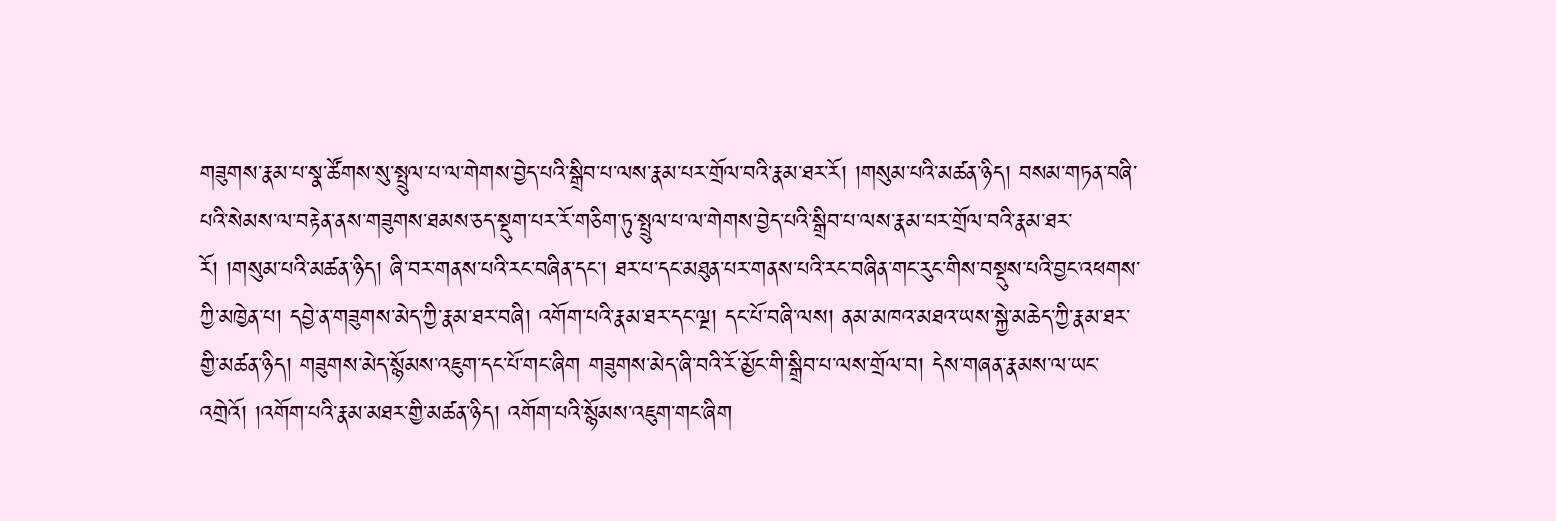གཟུགས་རྣམ་པ་སྣ་ཚོགས་སུ་སྤྲུལ་པ་ལ་གེགས་བྱེད་པའི་སྒྲིབ་པ་ལས་རྣམ་པར་གྲོལ་བའི་རྣམ་ཐར་རོ། །གསུམ་པའི་མཚན་ཉིད། བསམ་གཏན་བཞི་པའི་སེམས་ལ་བརྟེན་ནས་གཟུགས་ཐམས་ཅད་སྡུག་པར་རོ་གཅིག་ཏུ་སྤྲུལ་པ་ལ་གེགས་བྱེད་པའི་སྒྲིབ་པ་ལས་རྣམ་པར་གྲོལ་བའི་རྣམ་ཐར་རོ། །གསུམ་པའི་མཚན་ཉིད། ཞི་བར་གནས་པའི་རང་བཞིན་དང་། ཐར་པ་དང་མཐུན་པར་གནས་པའི་རང་བཞིན་གང་རུང་གིས་བསྡུས་པའི་བྱང་འཕགས་ཀྱི་མཁྱེན་པ། དབྱེ་ན་གཟུགས་མེད་ཀྱི་རྣམ་ཐར་བཞི། འགོག་པའི་རྣམ་ཐར་དང་ལྔ། དང་པོ་བཞི་ལས། ནམ་མཁའ་མཐའ་ཡས་སྐྱེ་མཆེད་ཀྱི་རྣམ་ཐར་གྱི་མཚན་ཉིད། གཟུགས་མེད་སྙོམས་འཇུག་དང་པོ་གང་ཞིག གཟུགས་མེད་ཞི་བའི་རོ་མྱོང་གི་སྒྲིབ་པ་ལས་གྲོལ་བ། དེས་གཞན་རྣམས་ལ་ཡང་འགྲེའོ། །འགོག་པའི་རྣམ་མཐར་གྱི་མཚན་ཉིད། འགོག་པའི་སྙོམས་འཇུག་གང་ཞིག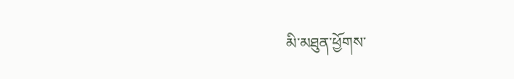མི་མཐུན་ཕྱོགས་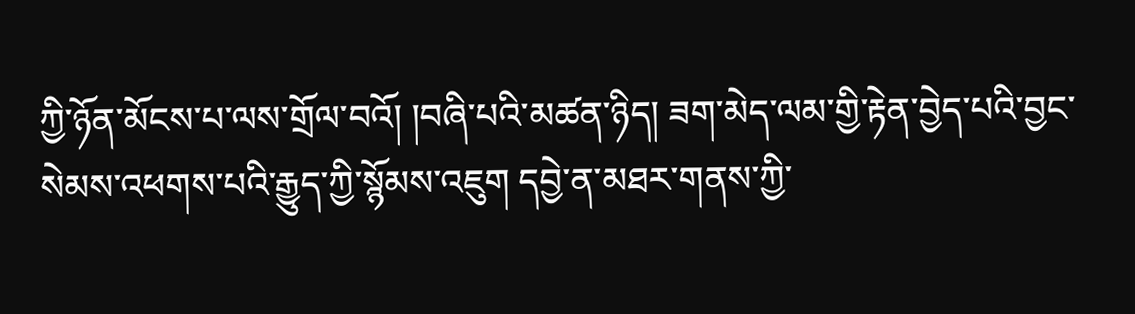ཀྱི་ཉོན་མོངས་པ་ལས་གྲོལ་བའོ། །བཞི་པའི་མཚན་ཉིད། ཟག་མེད་ལམ་གྱི་རྟེན་བྱེད་པའི་བྱང་སེམས་འཕགས་པའི་རྒྱུད་ཀྱི་སྙོམས་འཇུག དབྱེ་ན་མཐར་གནས་ཀྱི་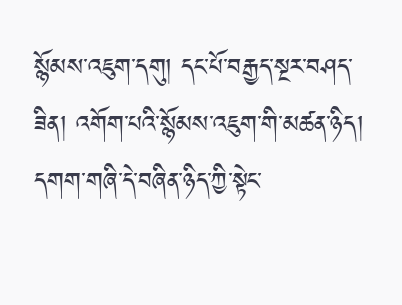སྙོམས་འཇུག་དགུ། དང་པོ་བརྒྱད་སྔར་བཤད་ཟིན། འགོག་པའི་སྙོམས་འཇུག་གི་མཚན་ཉིད། དགག་གཞི་དེ་བཞིན་ཉིད་ཀྱི་སྟེང་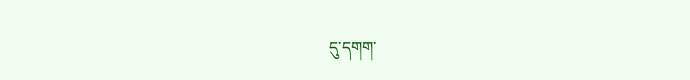དུ་དགག་